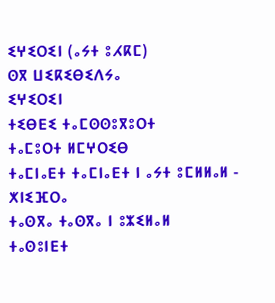ⵉⵖⵉⵔⵉⵏ (ⴰⵢⵜ ⵓⵃⴽⵎ)
ⵙⴳ ⵡⵉⴽⵉⴱⵉⴷⵢⴰ
ⵉⵖⵉⵔⵉⵏ
ⵜⵉⴱⴹⵉ ⵜⴰⵎⵙⵙⵓⴳⵓⵔⵜ
ⵜⴰⵎⵓⵔⵜ ⵍⵎⵖⵔⵉⴱ
ⵜⴰⵎⵏⴰⴹⵜ ⵜⴰⵎⵏⴰⴹⵜ ⵏ ⴰⵢⵜ ⵓⵎⵍⵍⴰⵍ - ⵅⵏⵉⴼⵔⴰ
ⵜⴰⵙⴳⴰ ⵜⴰⵙⴳⴰ ⵏ ⵓⵣⵉⵍⴰⵍ
ⵜⴰⵙⵓⵏⴹⵜ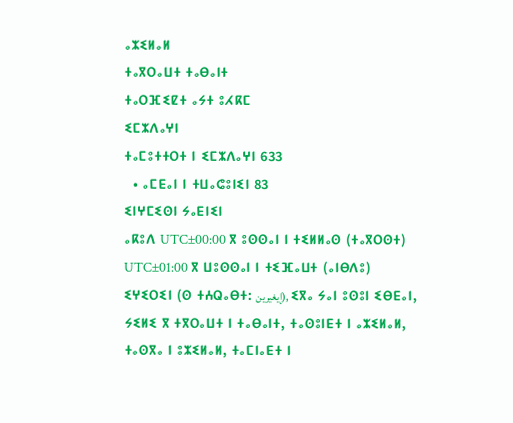ⴰⵣⵉⵍⴰⵍ
ⵜⴰⴳⵔⴰⵡⵜ ⵜⴰⴱⴰⵏⵜ
ⵜⴰⵔⴼⵉⵇⵜ ⴰⵢⵜ ⵓⵃⴽⵎ
ⵉⵎⵣⴷⴰⵖⵏ
ⵜⴰⵎⵓⵜⵜⵔⵜ ⵏ ⵉⵎⵣⴷⴰⵖⵏ 633
  • ⴰⵎⴹⴰⵏ ⵏ ⵜⵡⴰⵛⵓⵏⵉⵏ 83
ⵉⵏⵖⵎⵉⵙⵏ ⵢⴰⴹⵏⵉⵏ
ⴰⴽⵓⴷ UTC±00:00 ⴳ ⵓⵙⵙⴰⵏ ⵏ ⵜⵉⵍⵍⴰⵙ (ⵜⴰⴳⵔⵙⵜ)
UTC±01:00 ⴳ ⵡⵓⵙⵙⴰⵏ ⵏ ⵜⵉⴼⴰⵡⵜ (ⴰⵏⴱⴷⵓ)
ⵉⵖⵉⵔⵉⵏ (ⵙ ⵜⵄⵕⴰⴱⵜ: إيغيرين), ⵉⴳⴰ ⵢⴰⵏ ⵓⵙⵓⵏ ⵉⴱⴹⴰⵏ, ⵢⵉⵍⵉ ⴳ ⵜⴳⵔⴰⵡⵜ ⵏ ⵜⴰⴱⴰⵏⵜ, ⵜⴰⵙⵓⵏⴹⵜ ⵏ ⴰⵣⵉⵍⴰⵍ, ⵜⴰⵙⴳⴰ ⵏ ⵓⵣⵉⵍⴰⵍ, ⵜⴰⵎⵏⴰⴹⵜ ⵏ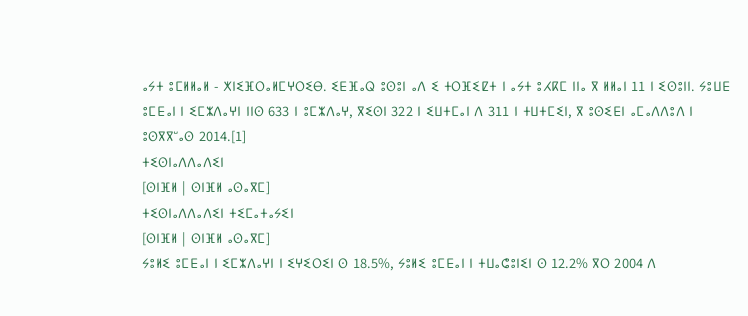ⴰⵢⵜ ⵓⵎⵍⵍⴰⵍ - ⵅⵏⵉⴼⵔⴰⵍⵎⵖⵔⵉⴱ. ⵉⴹⴼⴰⵕ ⵓⵙⵓⵏ ⴰⴷ ⵉ ⵜⵔⴼⵉⵇⵜ ⵏ ⴰⵢⵜ ⵓⵃⴽⵎ ⵏⵏⴰ ⴳ ⵍⵍⴰⵏ 11 ⵏ ⵉⵙⵓⵏⵏ. ⵢⵓⵡⴹ ⵓⵎⴹⴰⵏ ⵏ ⵉⵎⵣⴷⴰⵖⵏ ⵏⵏⵙ 633 ⵏ ⵓⵎⵣⴷⴰⵖ, ⴳⵉⵙⵏ 322 ⵏ ⵉⵡⵜⵎⴰⵏ ⴷ 311 ⵏ ⵜⵡⵜⵎⵉⵏ, ⴳ ⵓⵙⵉⴹⵏ ⴰⵎⴰⴷⴷⵓⴷ ⵏ ⵓⵙⴳⴳⵯⴰⵙ 2014.[1]
ⵜⵉⵙⵏⴰⴷⴷⴰⴷⵉⵏ
[ⵙⵏⴼⵍ | ⵙⵏⴼⵍ ⴰⵙⴰⴳⵎ]
ⵜⵉⵙⵏⴰⴷⴷⴰⴷⵉⵏ ⵜⵉⵎⴰⵜⴰⵢⵉⵏ
[ⵙⵏⴼⵍ | ⵙⵏⴼⵍ ⴰⵙⴰⴳⵎ]
ⵢⵓⵍⵉ ⵓⵎⴹⴰⵏ ⵏ ⵉⵎⵣⴷⴰⵖⵏ ⵏ ⵉⵖⵉⵔⵉⵏ ⵙ 18.5%, ⵢⵓⵍⵉ ⵓⵎⴹⴰⵏ ⵏ ⵜⵡⴰⵛⵓⵏⵉⵏ ⵙ 12.2% ⴳⵔ 2004 ⴷ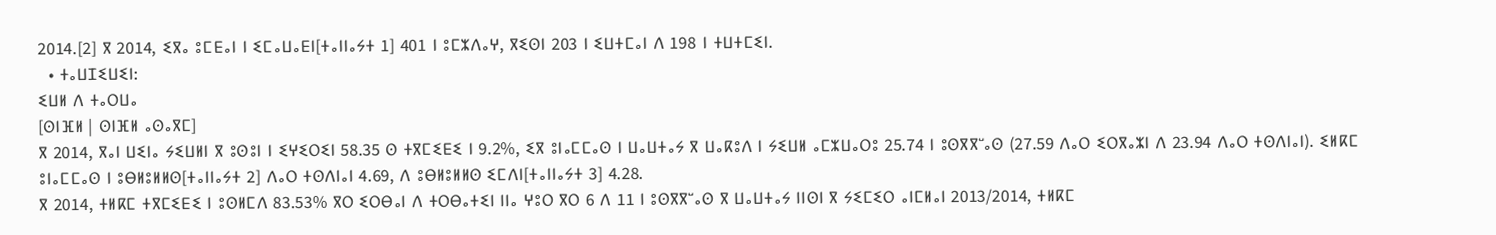2014.[2] ⴳ 2014, ⵉⴳⴰ ⵓⵎⴹⴰⵏ ⵏ ⵉⵎⴰⵡⴰⴹⵏ[ⵜⴰⵏⵏⴰⵢⵜ 1] 401 ⵏ ⵓⵎⵣⴷⴰⵖ, ⴳⵉⵙⵏ 203 ⵏ ⵉⵡⵜⵎⴰⵏ ⴷ 198 ⵏ ⵜⵡⵜⵎⵉⵏ.
  • ⵜⴰⵡⵊⵉⵡⵉⵏ:
ⵉⵡⵍ ⴷ ⵜⴰⵔⵡⴰ
[ⵙⵏⴼⵍ | ⵙⵏⴼⵍ ⴰⵙⴰⴳⵎ]
ⴳ 2014, ⴳⴰⵏ ⵡⵉⵏⴰ ⵢⵉⵡⵍⵏ ⴳ ⵓⵙⵓⵏ ⵏ ⵉⵖⵉⵔⵉⵏ 58.35 ⵙ ⵜⴳⵎⵉⴹⵉ ⵏ 9.2%, ⵉⴳ ⵓⵏⴰⵎⵎⴰⵙ ⵏ ⵡⴰⵡⵜⴰⵢ ⴳ ⵡⴰⴽⵓⴷ ⵏ ⵢⵉⵡⵍ ⴰⵎⵣⵡⴰⵔⵓ 25.74 ⵏ ⵓⵙⴳⴳⵯⴰⵙ (27.59 ⴷⴰⵔ ⵉⵔⴳⴰⵣⵏ ⴷ 23.94 ⴷⴰⵔ ⵜⵙⴷⵏⴰⵏ). ⵉⵍⴽⵎ ⵓⵏⴰⵎⵎⴰⵙ ⵏ ⵓⴱⵍⵓⵍⵍⵙ[ⵜⴰⵏⵏⴰⵢⵜ 2] ⴷⴰⵔ ⵜⵙⴷⵏⴰⵏ 4.69, ⴷ ⵓⴱⵍⵓⵍⵍⵙ ⵉⵎⴷⵏ[ⵜⴰⵏⵏⴰⵢⵜ 3] 4.28.
ⴳ 2014, ⵜⵍⴽⵎ ⵜⴳⵎⵉⴹⵉ ⵏ ⵓⵙⵍⵎⴷ 83.53% ⴳⵔ ⵉⵔⴱⴰⵏ ⴷ ⵜⵔⴱⴰⵜⵉⵏ ⵏⵏⴰ ⵖⵓⵔ ⴳⵔ 6 ⴷ 11 ⵏ ⵓⵙⴳⴳⵯⴰⵙ ⴳ ⵡⴰⵡⵜⴰⵢ ⵏⵏⵙⵏ ⴳ ⵢⵉⵎⵉⵔ ⴰⵏⵎⵍⴰⵏ 2013/2014, ⵜⵍⴽⵎ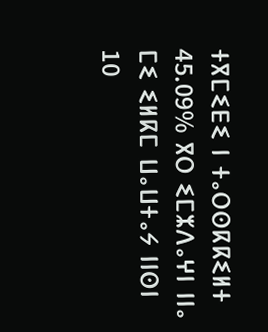ⵜⴳⵎⵉⴹⵉ ⵏ ⵜⴰⵔⵙⴽⴽⵉⵍⵜ 45.09% ⴳⵔ ⵉⵎⵣⴷⴰⵖⵏ ⵏⵏⴰ ⵎⵉ ⵉⵍⴽⵎ ⵡⴰⵡⵜⴰⵢ ⵏⵏⵙⵏ 10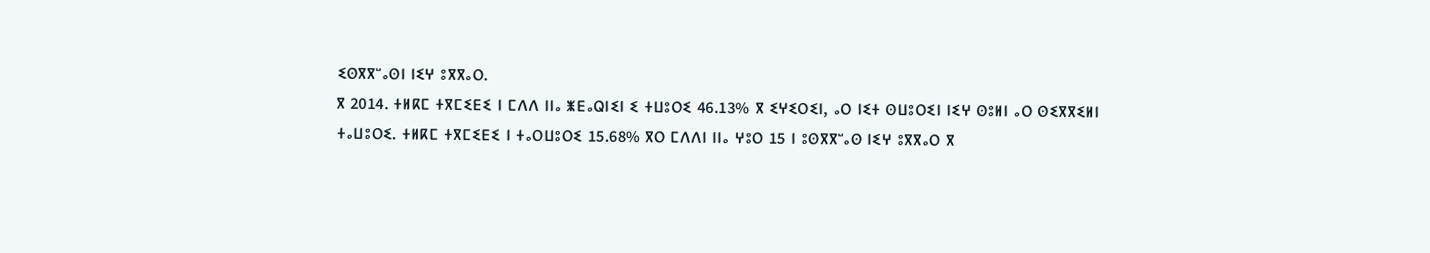ⵉⵙⴳⴳⵯⴰⵙⵏ ⵏⵉⵖ ⵓⴳⴳⴰⵔ.
ⴳ 2014. ⵜⵍⴽⵎ ⵜⴳⵎⵉⴹⵉ ⵏ ⵎⴷⴷ ⵏⵏⴰ ⵥⴹⴰⵕⵏⵉⵏ ⵉ ⵜⵡⵓⵔⵉ 46.13% ⴳ ⵉⵖⵉⵔⵉⵏ, ⴰⵔ ⵏⵉⵜ ⵙⵡⵓⵔⵉⵏ ⵏⵉⵖ ⵙⵓⵍⵏ ⴰⵔ ⵙⵉⴳⴳⵉⵍⵏ ⵜⴰⵡⵓⵔⵉ. ⵜⵍⴽⵎ ⵜⴳⵎⵉⴹⵉ ⵏ ⵜⴰⵔⵡⵓⵔⵉ 15.68% ⴳⵔ ⵎⴷⴷⵏ ⵏⵏⴰ ⵖⵓⵔ 15 ⵏ ⵓⵙⴳⴳⵯⴰⵙ ⵏⵉⵖ ⵓⴳⴳⴰⵔ ⴳ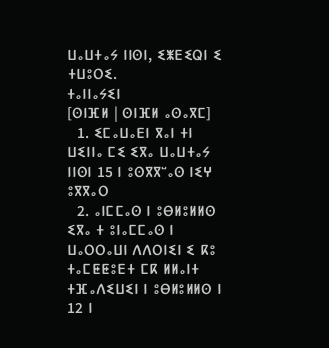ⵡⴰⵡⵜⴰⵢ ⵏⵏⵙⵏ, ⵉⵥⴹⵉⵕⵏ ⵉ ⵜⵡⵓⵔⵉ.
ⵜⴰⵏⵏⴰⵢⵉⵏ
[ⵙⵏⴼⵍ | ⵙⵏⴼⵍ ⴰⵙⴰⴳⵎ]
  1. ⵉⵎⴰⵡⴰⴹⵏ ⴳⴰⵏ ⵜⵏ ⵡⵉⵏⵏⴰ ⵎⵉ ⵉⴳⴰ ⵡⴰⵡⵜⴰⵢ ⵏⵏⵙⵏ 15 ⵏ ⵓⵙⴳⴳⵯⴰⵙ ⵏⵉⵖ ⵓⴳⴳⴰⵔ
  2. ⴰⵏⵎⵎⴰⵙ ⵏ ⵓⴱⵍⵓⵍⵍⵙ ⵉⴳⴰ ⵜ ⵓⵏⴰⵎⵎⴰⵙ ⵏ ⵡⴰⵔⵔⴰⵡⵏ ⴷⴷⵔⵏⵉⵏ ⵉ ⴽⵓ ⵜⴰⵎⵟⵟⵓⴹⵜ ⵎⴽ ⵍⵍⴰⵏⵜ ⵜⴼⴰⴷⵉⵡⵉⵏ ⵏ ⵓⴱⵍⵓⵍⵍⵙ ⵏ 12 ⵏ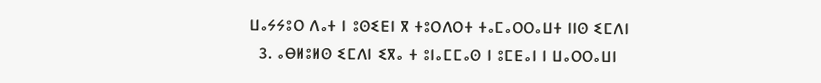ⵡⴰⵢⵢⵓⵔ ⴷⴰⵜ ⵏ ⵓⵙⵉⴹⵏ ⴳ ⵜⵓⵔⴷⵔⵜ ⵜⴰⵎⴰⵔⵔⴰⵡⵜ ⵏⵏⵙ ⵉⵎⴷⵏ
  3. ⴰⴱⵍⵓⵍⵙ ⵉⵎⴷⵏ ⵉⴳⴰ ⵜ ⵓⵏⴰⵎⵎⴰⵙ ⵏ ⵓⵎⴹⴰⵏ ⵏ ⵡⴰⵔⵔⴰⵡⵏ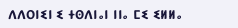ⴷⴷⵔⵏⵉⵏ ⵉ ⵜⵙⴷⵏⴰⵏ ⵏⵏⴰ ⵎⵉ ⵉⵍⵍⴰ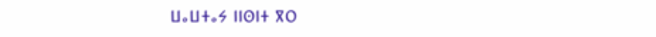ⵡⴰⵡⵜⴰⵢ ⵏⵏⵙⵏⵜ ⴳⵔ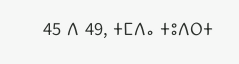45 ⴷ 49, ⵜⵎⴷⴰ ⵜⵓⴷⵔⵜ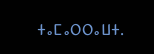ⵜⴰⵎⴰⵔⵔⴰⵡⵜ.